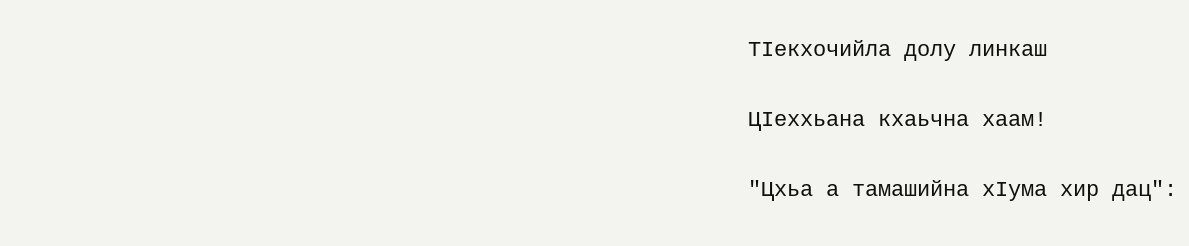ТIекхочийла долу линкаш

ЦIеххьана кхаьчна хаам!

"Цхьа а тамашийна хӀума хир дац":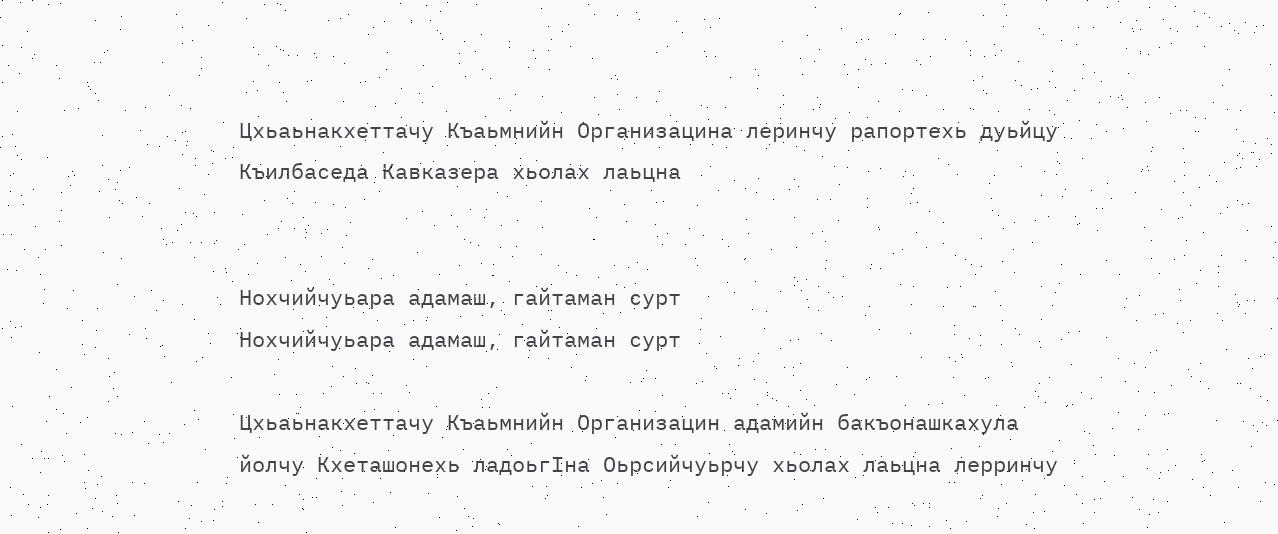Цхьаьнакхеттачу Къаьмнийн Организацина леринчу рапортехь дуьйцу Къилбаседа Кавказера хьолах лаьцна


Нохчийчуьара адамаш, гайтаман сурт
Нохчийчуьара адамаш, гайтаман сурт

Цхьаьнакхеттачу Къаьмнийн Организацин адамийн бакъонашкахула йолчу Кхеташонехь ладоьгӀна Оьрсийчуьрчу хьолах лаьцна лерринчу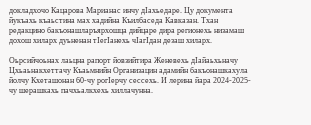докладхочо Кацарова Марианас инчу дIахьедаре. Цу документа йукъахь къаьстина мах хадийна Къилбаседа Кавказан. Тхан редакцино бакъонашларъярхошца дийцаре дира регионехь низамаш дохош хиларх дуьненан тIегIанехь чIагIдан дезаш хиларх.

Оьрсийчоьнах лаьцна рапорт йовзийтира Женевехь дӀайаьхьначу Цхьаьнакхеттачу Къаьмнийн Организацин адамийн бакъонашкахула йолчу Кхеташонан 60-чу рогӀерчу сессехь. И лерина йара 2024-2025-чу шерашкахь пачхьалкхехь хиллачунна.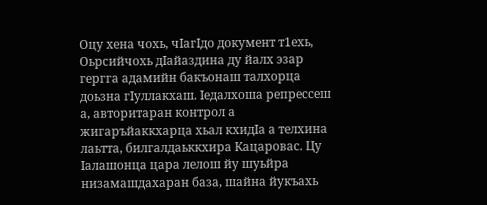Оцу хена чохь, чӀагӀдо документ т1ехь, Оьрсийчохь дӀайаздина ду йалх эзар гергга адамийн бакъонаш талхорца доьзна гӀуллакхаш. Ӏедалхоша репрессеш а, авторитаран контрол а жигаръйаккхарца хьал кхидӀа а телхина лаьтта, билгалдаьккхира Кацаровас. Цу Ӏалашонца цара лелош йу шуьйра низамашдахаран база, шайна йукъахь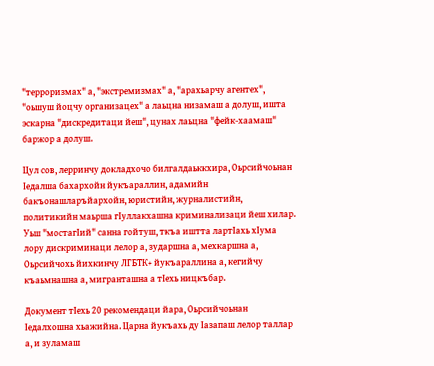"терроризмах" а, "экстремизмах" а, "арахьарчу агентех", "оьшуш йоцчу организацех" а лаьцна низамаш а долуш, ишта эскарна "дискредитаци йеш", цунах лаьцна "фейк-хаамаш" баржор а долуш.

Цул сов, лерринчу докладхочо билгалдаьккхира, Оьрсийчоьнан Ӏедалша бахархойн йукъараллин, адамийн бакъонашларъйархойн, юристийн, журналистийн, политикийн маьрша гӀуллакхашна криминализаци йеш хилар. Уьш "мостагӀий" санна гойтуш, ткъа иштта лартIахь хIума лору дискриминаци лелор а, зударшна а, мехкаршна а, Оьрсийчохь йихкинчу ЛГБТК+ йукъараллина а, кегийчу къаьмнашна а, мигранташна а тIехь ницкъбар.

Документ тIехь 20 рекомендаци йара, Оьрсийчоьнан Iедалхошна хьажийна. Царна йукъахь ду Ӏазапаш лелор таллар а, и зуламаш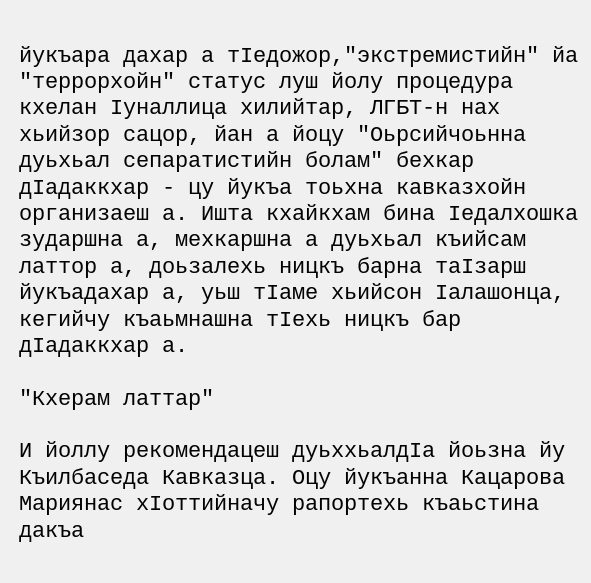йукъара дахар а тIедожор,"экстремистийн" йа "террорхойн" статус луш йолу процедура кхелан Ӏуналлица хилийтар, ЛГБТ-н нах хьийзор сацор, йан а йоцу "Оьрсийчоьнна дуьхьал сепаратистийн болам" бехкар дӀадаккхар - цу йукъа тоьхна кавказхойн организаеш а. Ишта кхайкхам бина Ӏедалхошка зударшна а, мехкаршна а дуьхьал къийсам латтор а, доьзалехь ницкъ барна таӀзарш йукъадахар а, уьш тIаме хьийсон Iалашонца, кегийчу къаьмнашна тӀехь ницкъ бар дӀадаккхар а.

"Кхерам латтар"

И йоллу рекомендацеш дуьххьалдIа йоьзна йу Къилбаседа Кавказца. Оцу йукъанна Кацарова Мариянас хIоттийначу рапортехь къаьстина дакъа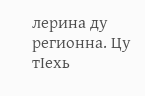лерина ду регионна. Цу тӀехь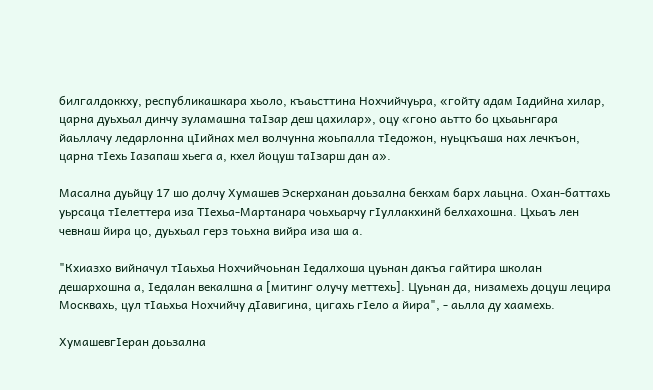билгалдоккху, республикашкара хьоло, къаьсттина Нохчийчуьра, «гойту адам Iадийна хилар, царна дуьхьал динчу зуламашна таIзар деш цахилар», оцу «гоно аьтто бо цхьаьнгара йаьллачу ледарлонна цIийнах мел волчунна жоьпалла тIедожон, нуьцкъаша нах лечкъон, царна тIехь Iазапаш хьега а, кхел йоцуш таIзарш дан а».

Масална дуьйцу 17 шо долчу Хумашев Эскерханан доьзална бекхам барх лаьцна. Охан-баттахь уьрсаца тIелеттера иза ТIехьа-Мартанара чоьхьарчу гIуллакхинй белхахошна. Цхьаъ лен чевнаш йира цо, дуьхьал герз тоьхна вийра иза ша а.

"Кхиазхо вийначул тӀаьхьа Нохчийчоьнан Ӏедалхоша цуьнан дакъа гайтира школан дешархошна а, Ӏедалан векалшна а [митинг олучу меттехь]. Цуьнан да, низамехь доцуш лецира Москвахь, цул тIаьхьа Нохчийчу дӀавигина, цигахь гӀело а йира", - аьлла ду хаамехь.

ХумашевгIеран доьзална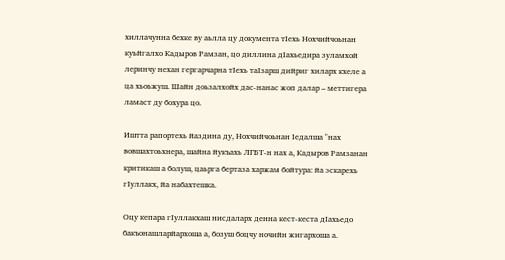хиллачунна бехке ву аьлла цу документа тIехь Нохчийчоьнан куьйгалхо Кадыров Рамзан, цо диллина дIахьедира зуламхой леринчу нехан гергарчарна тIехь таIзарш дийриг хиларх кхеле а ца хьоьжуш. Шайн доьзалхойх дас-нанас жоп далар – меттигера ламаст ду бохура цо.

Иштта рапортехь йаздина ду, Нохчийчоьнан Ӏедалша "нах вовшахтоьхнера, шайна йукъахь ЛГБТ-н нах а, Кадыров Рамзанан критикаш а болуш, цаьрга бертаза харжам бойтура: йа эскарехь гӀуллакх, йа набахтешка.

Оцу кепара гIуллакхаш нисдаларх денна кест-кеста дIахьедо бакъонашларйархоша а, бозуш боцчу ночийн жигархоша а.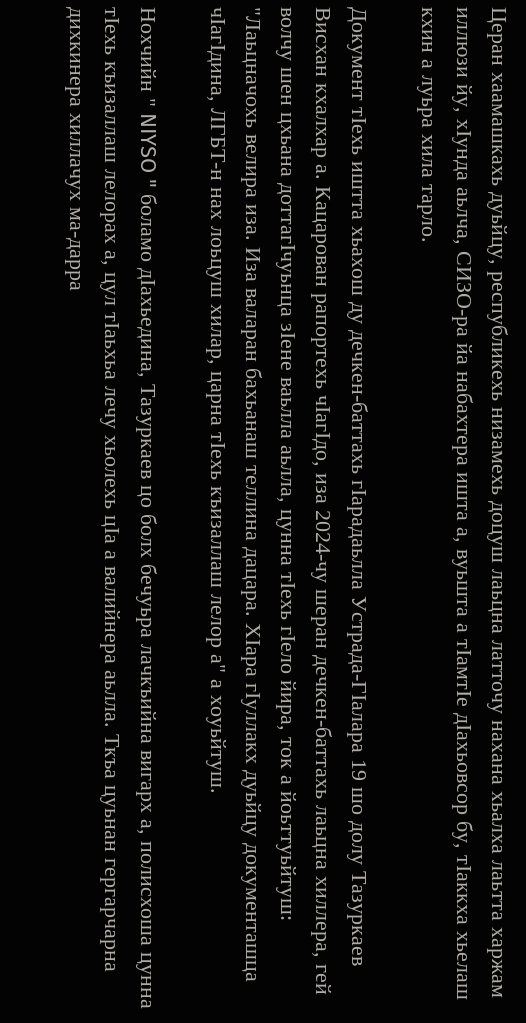Церан хаамашкахь дуьйцу, республикехь низамехь доцуш лаьцна латточу нахана хьалха лаьтта харжам иллюзи йу, хӀунда аьлча, СИЗО-ра йа набахтера ишта а, вуьшта а тIамтIе дӀахьовсор бу, тӀаккха хьелаш кхин а луьра хила тарло.

Документ тӀехь иштта хьахош ду дечкен-баттахь гӀарадаьлла Устрада-ГIалара 19 шо долу Тазуркаев Висхан кхалхар а. Кацарован рапортехь чӀагӀдо, иза 2024-чу шеран дечкен-баттахь лаьцна хиллера, гей волчу шен цхьана доттагӀчуьнца зӀене ваьлла аьлла, цунна тӀехь гӀело йира, ток а йоьттуьйтуш: "Лаьцначохь велира иза. Иза валаран бахьанаш теллина дацара. ХӀара гӀуллакх дуьйцу документашца чIагIдина, ЛГБТ-н нах лоьцуш хилар, царна тIехь къизаллаш лелор а" а хоуьйтуш.

Нохчийн " NIYSO " боламо дIахьедина, Тазуркаев цо болх бечуьра лачкъийна вигарх а, полисхоша цунна тIехь къизаллаш лелорах а, цул тӀаьхьа лечу хьолехь цӀа а валийнера аьлла. Ткъа цуьнан гергарчарна дихкинера хиллачух ма-дарра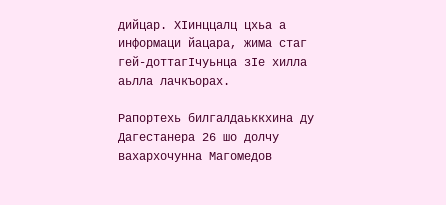дийцар. ХӀинццалц цхьа а информаци йацара, жима стаг гей-доттагӀчуьнца зӀе хилла аьлла лачкъорах.

Рапортехь билгалдаьккхина ду Дагестанера 26 шо долчу вахархочунна Магомедов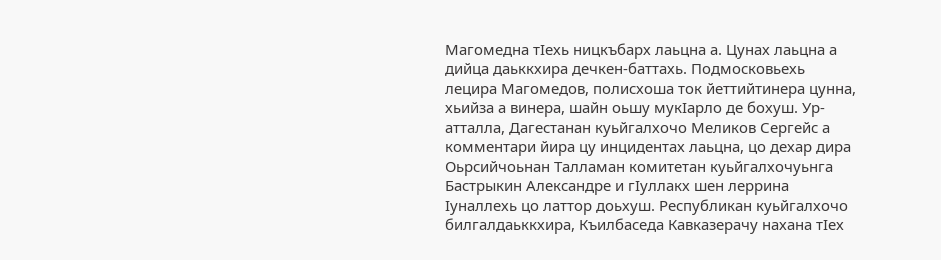Магомедна тIехь ницкъбарх лаьцна а. Цунах лаьцна а дийца даьккхира дечкен-баттахь. Подмосковьехь лецира Магомедов, полисхоша ток йеттийтинера цунна, хьийза а винера, шайн оьшу мукIарло де бохуш. Ур-атталла, Дагестанан куьйгалхочо Меликов Сергейс а комментари йира цу инцидентах лаьцна, цо дехар дира Оьрсийчоьнан Талламан комитетан куьйгалхочуьнга Бастрыкин Александре и гӀуллакх шен леррина Ӏуналлехь цо латтор доьхуш. Республикан куьйгалхочо билгалдаьккхира, Къилбаседа Кавказерачу нахана тӀех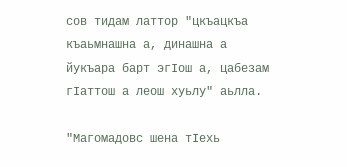сов тидам латтор "цкъацкъа къаьмнашна а, динашна а йукъара барт эгIош а, цабезам гӀаттош а леош хуьлу" аьлла.

"Магомадовс шена тӀехь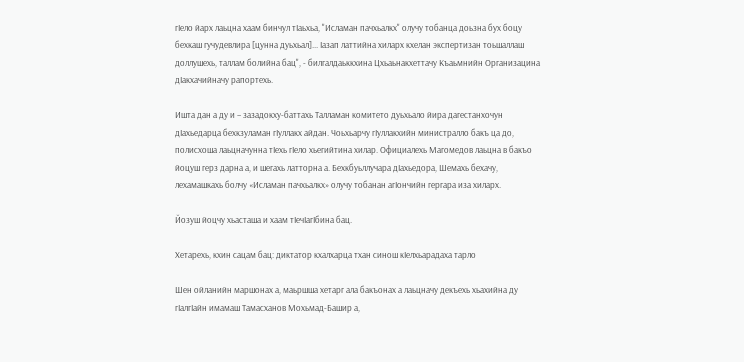гӀело йарх лаьцна хаам бинчул тӀаьхьа, "Исламан пачхьалкх" олучу тобанца доьзна бух боцу бехкаш гучудевлира [цунна дуьхьал]... Ӏазап латтийна хиларх кхелан экспертизан тоьшаллаш доллушехь, таллам болийна бац", - билгалдаьккхина Цхьаьнакхеттачу Къаьмнийн Организацина дӀакхачийначу рапортехь.

Ишта дан а ду и – зазадокху-баттахь Талламан комитето дуьхьало йира дагестанхочун дIахьедарца бехкзуламан гIуллакх айдан. Чоьхьарчу гIуллакхийн министралло бакъ ца до, полисхоша лаьцначунна тIехь гIело хьегийтина хилар. Официалехь Магомедов лаьцна в бакъо йоцуш герз дарна а, и шегахь латторна а. Бехкбуьллучара дIахьедора, Шемахь бехачу, лехамашкахь болчу «Исламан пачхьалкх» олучу тобанан агIончийн гергара иза хиларх.

Йозуш йоцчу хьасташа и хаам тIечIагIбина бац.

Хетарехь, кхин сацам бац: диктатор кхалхарца тхан синош кIелхьарадаха тарло

Шен ойланийн маршонах а, маьршша хетарг ала бакъонах а лаьцначу декъехь хьахийна ду гӀалгӀайн имамаш Тамасханов Мохьмад-Башир а,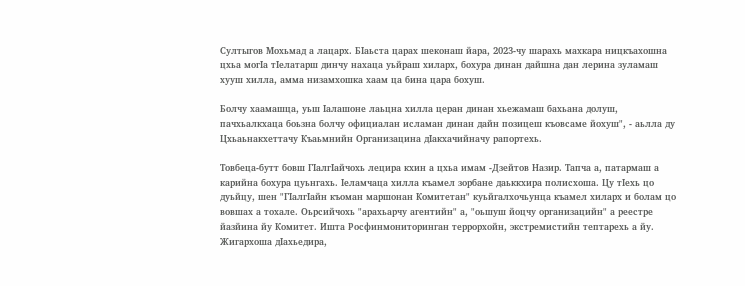Султыгов Мохьмад а лацарх. БIаьста царах шеконаш йара, 2023-чу шарахь махкара ницкъахошна цхьа могӀа тӀелатарш динчу нахаца уьйраш хиларх, бохура динан дайшна дан лерина зуламаш хууш хилла, амма низамхошка хаам ца бина цара бохуш.

Болчу хаамашца, уьш Ӏалашоне лаьцна хилла церан динан хьежамаш бахьана долуш, пачхьалкхаца боьзна болчу официалан исламан динан дайн позицеш къовсаме йохуш", - аьлла ду Цхьаьнакхеттачу Къаьмнийн Организацина дӀакхачийначу рапортехь.

Товбеца-бутт бовш ГIалгIайчохь лецира кхин а цхьа имам -Дзейтов Назир. Тапча а, патармаш а карийна бохура цуьнгахь. Iеламчаца хилла къамел зорбане даьккхира полисхоша. Цу тIехь цо дуьйцу, шен "ГIалгIайн къоман маршонан Комитетан" куьйгалхочьунца къамел хиларх и болам цо вовшах а тохале. Оьрсийчохь "арахьарчу агентийн" а, "оьшуш йоцчу организацийн" а реестре йазйина йу Комитет. Ишта Росфинмониторинган террорхойн, экстремистийн тептарехь а йу. Жигархоша дIахьедира,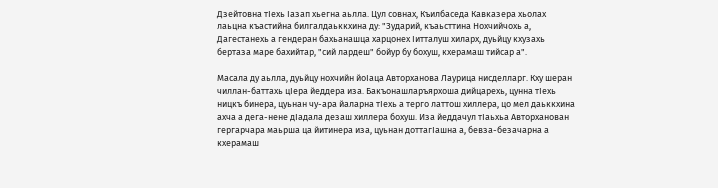Дзейтовна тIехь Iазап хьегна аьлла. Цул совнах, Къилбаседа Кавказера хьолах лаьцна къастийна билгалдаьккхина ду: "Зударий, къаьсттина Нохчийчохь а, Дагестанехь а гендеран бахьанашца харцонех Iитталуш хиларх, дуьйцу кхузахь бертаза маре бахийтар, "сий лардеш" бойур бу бохуш, кхерамаш тийсар а".

Масала ду аьлла, дуьйцу нохчийн йоIаца Авторханова Лаурица нисделларг. Кху шеран чиллан-баттахь цIера йеддера иза. Бакъонашларъярхоша дийцарехь, цунна тӀехь ницкъ бинера, цуьнан чу-ара йаларна тӀехь а терго латтош хиллера, цо мел даьккхина ахча а дега-нене дӀадала дезаш хиллера бохуш. Иза йеддачул тӀаьхьа Авторханован гергарчара маьрша ца йитинера иза, цуьнан доттагӀашна а, бевза-безачарна а кхерамаш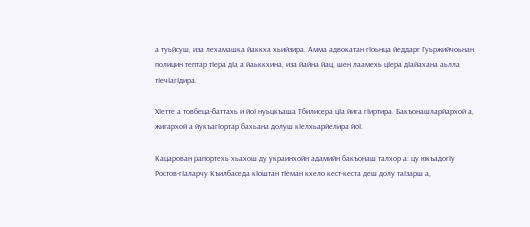а туьйсуш, иза лехамашка йаккха хьийзира. Амма адвокатан гӀоьнца йеддарг Гуьржийчоьнан полицин тептар тӀера дӀа а йаьккхина, иза йайна йац, шен лаамехь цIера дӀайахана аьлла тIечIагIдира.

ХIетте а товбеца-баттахь и йоI нуьцкъаша Тбилисера цIа йига гIиртира. Бакъонашларйархой а, жигархой а йукъагIортар бахьана долуш кIелхьарйелира йоI.

Кацарован рапортехь хьахош ду украинхойн адамийн бакъонаш талхор а: цу юкъадогӀу Ростов-гӀаларчу Къилбаседа кӀоштан тӀеман кхело кест-кеста деш долу таӀзарш а,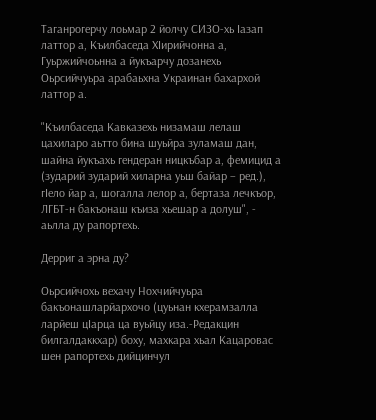Таганрогерчу лоьмар 2 йолчу СИЗО-хь Ӏазап латтор а, Къилбаседа ХIирийчонна а, Гуьржийчоьнна а йукъарчу дозанехь Оьрсийчуьра арабаьхна Украинан бахархой латтор а.

"Къилбаседа Кавказехь низамаш лелаш цахиларо аьтто бина шуьйра зуламаш дан, шайна йукъахь гендеран ницкъбар а, фемицид а (зударий зударий хиларна уьш байар – ред.), гӀело йар а, шогалла лелор а, бертаза лечкъор, ЛГБТ-н бакъонаш къиза хьешар а долуш", - аьлла ду рапортехь.

Дерриг а эрна ду?

Оьрсийчохь вехачу Нохчийчуьра бакъонашларйархочо (цуьнан кхерамзалла ларйеш цIарца ца вуьйцу иза.-Редакцин билгалдаккхар) боху, махкара хьал Кацаровас шен рапортехь дийцинчул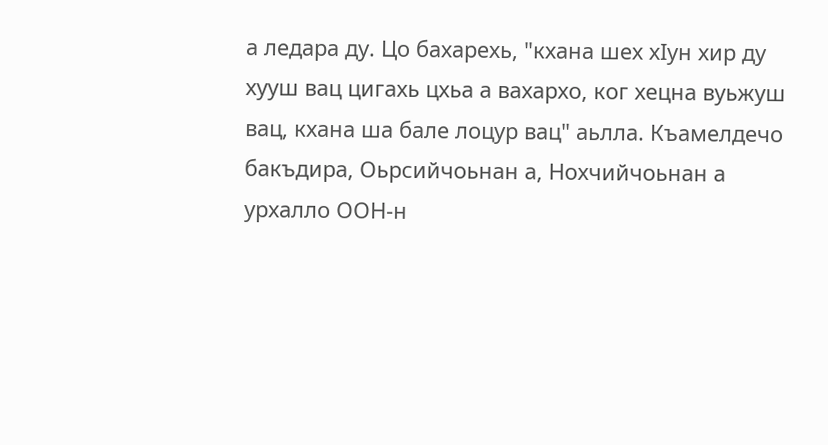а ледара ду. Цо бахарехь, "кхана шех хIун хир ду хууш вац цигахь цхьа а вахархо, ког хецна вуьжуш вац, кхана ша бале лоцур вац" аьлла. Къамелдечо бакъдира, Оьрсийчоьнан а, Нохчийчоьнан а урхалло ООН-н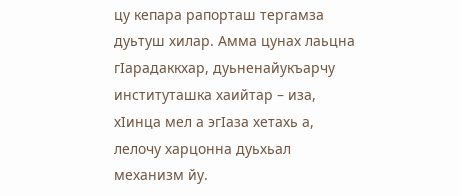цу кепара рапорташ тергамза дуьтуш хилар. Амма цунах лаьцна гIарадаккхар, дуьненайукъарчу институташка хаийтар – иза, хIинца мел а эгIаза хетахь а, лелочу харцонна дуьхьал механизм йу.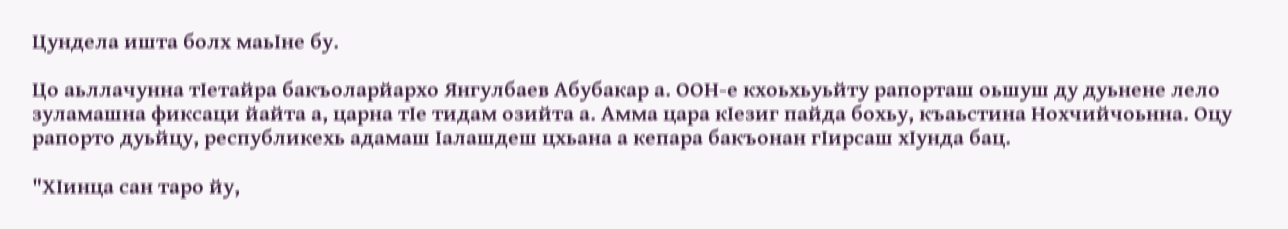Цундела ишта болх маьIне бу.

Цо аьллачунна тIетайра бакъоларйархо Янгулбаев Абубакар а. ООН-е кхоьхьуьйту рапорташ оьшуш ду дуьнене лело зуламашна фиксаци йайта а, царна тIе тидам озийта а. Амма цара кIезиг пайда бохьу, къаьстина Нохчийчоьнна. Оцу рапорто дуьйцу, республикехь адамаш Iалашдеш цхьана а кепара бакъонан гIирсаш хIунда бац.

"ХIинца сан таро йу,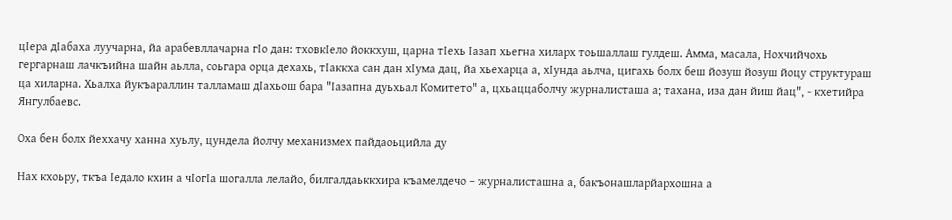цIера дIабаха луучарна, йа арабевллачарна гIо дан: тховкIело йоккхуш, царна тIехь Iазап хьегна хиларх тоьшаллаш гулдеш. Амма, масала, Нохчийчохь гергарнаш лачкъийна шайн аьлла, соьгара орца дехахь, тIаккха сан дан хIума дац, йа хьехарца а, хIунда аьлча, цигахь болх беш йозуш йозуш йоцу структураш ца хиларна. Хьалха йукъараллин талламаш дӀахьош бара "Ӏазапна дуьхьал Комитето" а, цхьаццаболчу журналисташа а; тахана, иза дан йиш йац", - кхетийра Янгулбаевс.

Оха бен болх йеххачу ханна хуьлу, цундела йолчу механизмех пайдаоьцийла ду

Нах кхоьру, ткъа Iедало кхин а чIогIа шогалла лелайо, билгалдаьккхира къамелдечо – журналисташна а, бакъонашларйархошна а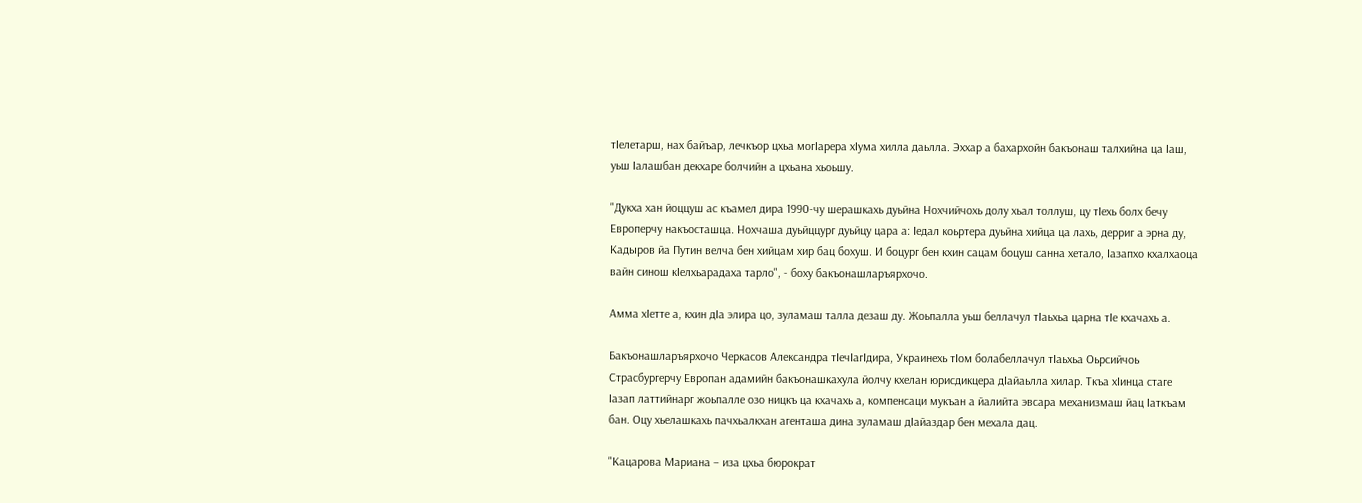тIелетарш, нах байъар, лечкъор цхьа могIарера хIума хилла даьлла. Эххар а бахархойн бакъонаш талхийна ца Iаш, уьш Iалашбан декхаре болчийн а цхьана хьоьшу.

"Дукха хан йоццуш ас къамел дира 1990-чу шерашкахь дуьйна Нохчийчохь долу хьал толлуш, цу тIехь болх бечу Европерчу накъосташца. Нохчаша дуьйццург дуьйцу цара а: Iедал коьртера дуьйна хийца ца лахь, дерриг а эрна ду, Кадыров йа Путин велча бен хийцам хир бац бохуш. И боцург бен кхин сацам боцуш санна хетало, Iазапхо кхалхаоца вайн синош кIелхьарадаха тарло", - боху бакъонашларъярхочо.

Амма хIетте а, кхин дIа элира цо, зуламаш талла дезаш ду. Жоьпалла уьш беллачул тIаьхьа царна тIе кхачахь а.

Бакъонашларъярхочо Черкасов Александра тӀечӀагӀдира, Украинехь тIом болабеллачул тIаьхьа Оьрсийчоь Страсбургерчу Европан адамийн бакъонашкахула йолчу кхелан юрисдикцера дӀайаьлла хилар. Ткъа хӀинца стаге Iазап латтийнарг жоьпалле озо ницкъ ца кхачахь а, компенсаци мукъан а йалийта эвсара механизмаш йац Iаткъам бан. Оцу хьелашкахь пачхьалкхан агенташа дина зуламаш дӀайаздар бен мехала дац.

"Кацарова Мариана – иза цхьа бюрократ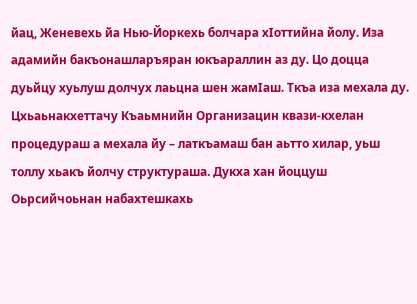йац, Женевехь йа Нью-Йоркехь болчара хIоттийна йолу. Иза адамийн бакъонашларъяран юкъараллин аз ду. Цо доцца дуьйцу хуьлуш долчух лаьцна шен жамӀаш. Ткъа иза мехала ду. Цхьаьнакхеттачу Къаьмнийн Организацин квази-кхелан процедураш а мехала йу – латкъамаш бан аьтто хилар, уьш толлу хьакъ йолчу структураша. Дукха хан йоццуш Оьрсийчоьнан набахтешкахь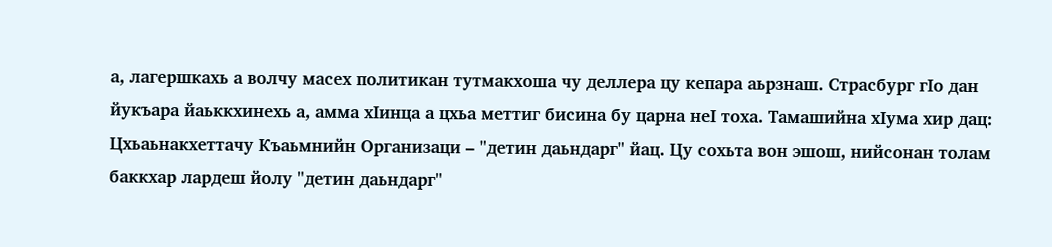а, лагершкахь а волчу масех политикан тутмакхоша чу деллера цу кепара аьрзнаш. Страсбург гIо дан йукъара йаьккхинехь а, амма хӀинца а цхьа меттиг бисина бу царна неI тоха. Тамашийна хӀума хир дац: Цхьаьнакхеттачу Къаьмнийн Организаци – "детин даьндарг" йац. Цу сохьта вон эшош, нийсонан толам баккхар лардеш йолу "детин даьндарг"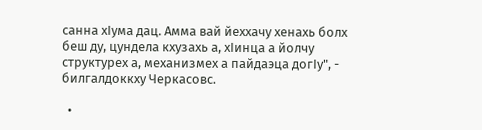санна хӀума дац. Амма вай йеххачу хенахь болх беш ду, цундела кхузахь а, хӀинца а йолчу структурех а, механизмех а пайдаэца догӀу", - билгалдоккху Черкасовс.

  •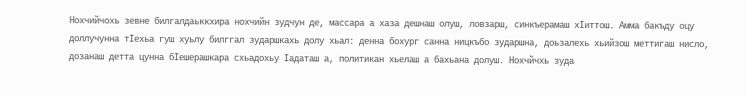Нохчийчохь зевне билгалдаьккхира нохчийн зудчун де, массара а хаза дешнаш олуш, ловзарш, синкъерамаш хIиттош. Амма бакъду оцу доллучунна тIехьа гуш хуьлу билггал зударшкахь долу хьал: денна бохург санна ницкъбо зударшна, доьзалехь хьийзош меттигаш нисло, дозанаш детта цунна бIешерашкара схьадохьу Iадаташ а, политикан хьелаш а бахьана долуш. Нохчйчхь зуда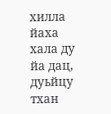хилла йаха хала ду йа дац, дуьйцу тхан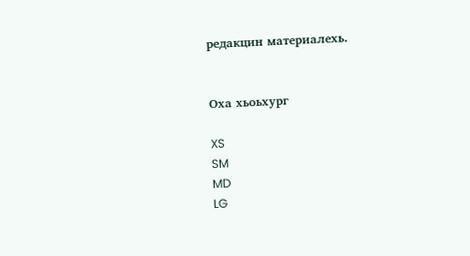редакцин материалехь.


Оха хьоьхург

XS
SM
MD
LG